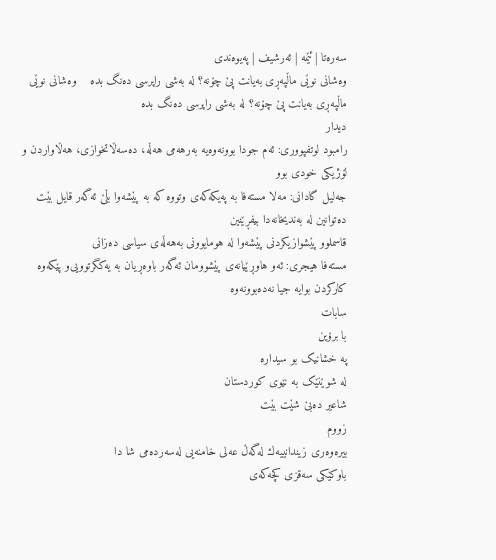سه‌ره‌تا | ئێمه‌ | ئه‌رشیف | په‌یوه‌ندی
وه‌شانی نوێی ماڵپه‌ڕی به‌یانت پێ چۆنه‌؟ له‌ به‌شی راپرسی ده‌نگ بده‌    وه‌شانی نوێی ماڵپه‌ڕی به‌یانت پێ چۆنه‌؟ له‌ به‌شی راپرسی ده‌نگ بده‌
دیدار
رامبود لوتفپووری: ئه‌م جودا بوونه‌وه‌یه ‌به‌رهه‌می هه‌ڵه‌، ده‌سه‌ڵاتخوازی، هه‌ڵاواردن و لۆژیکی خودی بوو
جه‌لیل گادانی: مه‌لا مسته‌فا به‌ په‌یکه‌که‌ی وتووه‌ که‌ به‌ پێشه‌وا بڵێ ئه‌گه‌ر قایل بێت ده‌توانین له‌ به‌ندیخانه‌دا بیفڕێنین
قاسملوو پێشوازیكردنی پێشەوا لە هومایوونی بەهەڵەی سیاسی دەزانی
مسته‌فا هیجری: ئه‌و هاوڕێیانه‌ی پێشوومان ئه‌گه‌ر باوه‌ڕیان به‌ یه‌كگرتوویی‌‌و پێكه‌وه‌ كاركردن بوایه‌ جیا نه‌ده‌بوونه‌وه‌
سابات
با برۆین
په خشانیک بو سیداره
له شوێنێک به نێوی کوردستان
شاعیر ده‌بێ شێت بێت
زووم
بیرەوەری زیندانییەك لەگەڵ عەلی خامنەیی لەسەردەمی شا دا
باوكێكی سه‌قزی كچه‌كه‌ی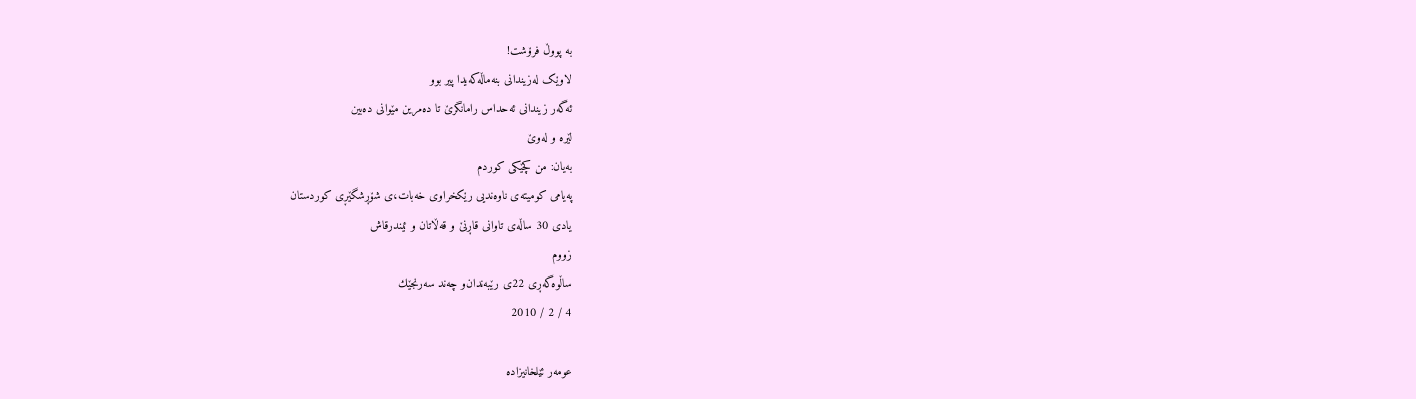به پووڵ فرۆشت!
لاوێک له‌زیندانی بنه‌ماڵه‌كه‌یدا پیر بوو
ئه‌گه‌ر زیندانی ئه‌حداس رامانگرێ تا ده‌مرین مێوانی ده‌بین
لێره‌ و له‌وێ
به‌یان: من کچێکی کوردم
په‌یامی کومیته‌ی ناوه‌ندیی رێکخراوی خه‌بات،ی شۆڕشگێڕی کوردستان
یادی 30 ساڵه‌ی تاوانی قاڕنێ و قه‌ڵاتان و ئیندرقاش
زووم
ساڵوه‌گه‌ڕی‌ 22ی رێبه‌ندان‌و چه‌ند سه‌رنجێك
4 / 2 / 2010

عومه‌ر ئێلخانیزاده‌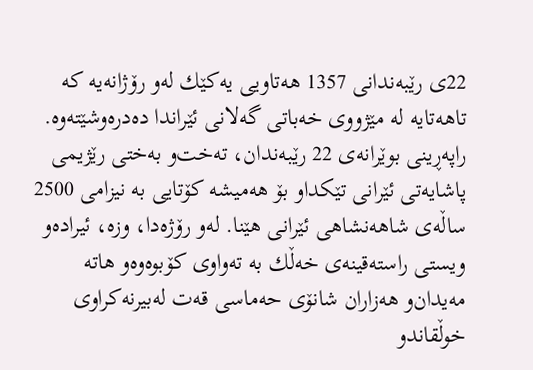22ی رێبه‌ندانی‌ 1357 هه‌تاویی‌ یه‌كێك له‌و رۆژانه‌یه‌ كه‌ تاهه‌تایه‌ له‌ مێژووی‌ خه‌باتی‌ گه‌لانی‌ ئێراندا ده‌دره‌وشێته‌وه‌. راپه‌ڕینی‌ بوێرانه‌ی‌ 22 رێبه‌ندان، ته‌خت‌و به‌ختی‌ رێژیمی‌ پاشایه‌تی‌ ئێرانی‌ تێكدا‌و بۆ هه‌میشه‌ كۆتایی‌ به‌ نیزامی‌ 2500 ساڵه‌ی‌ شاهه‌نشاهی‌ ئێرانی‌ هێنا. له‌و رۆژه‌دا، وزه‌، ئیراده‌‌و ویستی‌ راسته‌قینه‌ی‌ خه‌ڵك به‌ ته‌واوی‌ كۆبوه‌وه‌‌و هاته‌ مه‌یدان‌و هه‌زاران شانۆی‌ حه‌ماسی‌ قه‌ت له‌بیرنه‌كراوی‌ خوڵقاند‌و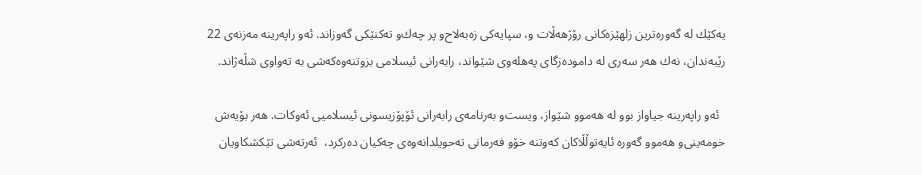یه‌كێك له‌ گه‌وره‌ترین زلهێزه‌كانی‌ رۆژهه‌ڵات و، سپایه‌كی‌ زه‌به‌لاح‌و پر چه‌ك‌و ته‌كنێكی‌ گه‌وزاند. ئه‌و راپه‌رینه‌ مه‌زنه‌ی‌ 22 رێبه‌ندان، نه‌ك هه‌ر سه‌ری‌ له‌ داموده‌زگای‌ په‌هله‌وی‌ شێواند، رابه‌رانی‌ ئیسلامی‌ بزوتنه‌وه‌كه‌شی‌ به‌ ته‌واوی‌ شڵه‌ژاند.

  ئه‌و راپه‌رینه‌ جیاواز بوو له‌ هه‌موو شێواز، ویست‌و به‌رنامه‌ی‌ رابه‌رانی‌ ئۆپۆزیسونی‌ ئیسلامیی‌ ئه‌وكات. هه‌ر بۆیه‌ش خومه‌ینی‌‌و هه‌موو گه‌وره‌ ئایه‌توڵڵاكان كه‌وتنه‌ خۆ‌و فه‌رمانی‌ ته‌حویلدانه‌وه‌ی‌ چه‌كیان ده‌ركرد،  ئه‌رته‌شی‌ تێكشكاویان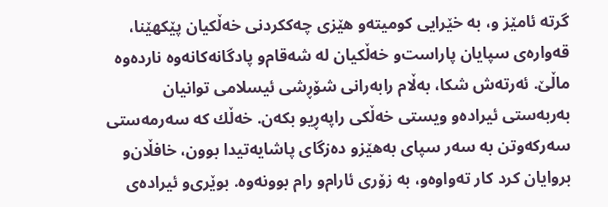گرته‌ ئامێز و، به‌ خێرایی‌ كومیته‌‌و هێزی‌ چه‌ككردنی‌ خه‌ڵكیان پێكهێنا، قه‌واره‌ی‌ سپایان پاراست‌و خه‌ڵكیان له‌ شه‌قام‌و پادگانه‌كانه‌وه‌ نارده‌وه‌ ماڵێ‌. ئه‌رته‌ش شكا، به‌ڵام رابه‌رانی‌ شۆڕشی‌ ئیسلامی‌ توانیان به‌ربه‌ستی‌ ئیراده‌‌و ویستی‌ خه‌ڵكی‌ راپه‌ڕیو بكه‌ن. خه‌ڵك كه‌ سه‌رمه‌ستی‌ سه‌ركه‌وتن به‌ سه‌ر سپای‌ به‌هێز‌و ده‌زگای‌ پاشایه‌تیدا بوون، خافڵان‌و بروایان كرد كار ته‌واوه‌و، به‌ زۆری‌ ئارام‌و رام بوونه‌وه‌. بوێری‌‌و ئیراده‌ی‌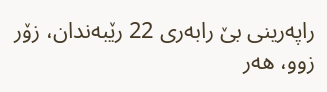راپه‌رینی‌ بێ‌ رابه‌ری‌ 22 رێبه‌ندان، زۆر زوو، هه‌ر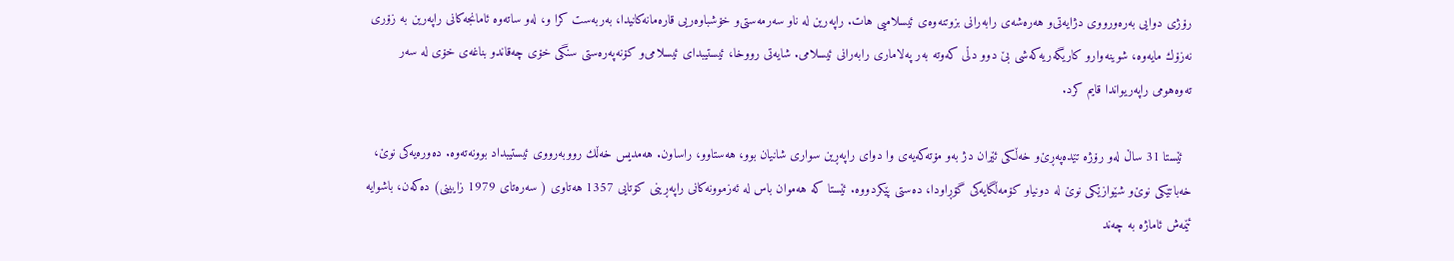رۆژی‌ دوایی‌ به‌ره‌ورووی‌ دژایه‌تی‌‌و هه‌ره‌شه‌ی‌ رابه‌رانی‌ بزوتنه‌وه‌ی‌ ئیسلامیی‌ هات. راپه‌رین له‌ ناو سه‌رمه‌ستی‌‌و خۆشباوه‌ریی‌ قاره‌مانه‌كانیدا، به‌ربه‌ست كرا و، له‌و ساته‌وه‌ ئامانجه‌كانی‌ راپه‌رین به‌ زۆری‌ نه‌زۆك مایه‌وه‌، شوینه‌وار‌و كاریگه‌ریه‌كه‌شی‌ بێ‌ دوو دڵی‌ كه‌وته‌ به‌ر په‌لاماری‌ رابه‌رانی‌ ئیسلامی‌. شایه‌تی‌ رووخا، ئیستیبدای‌ ئیسلامی‌‌و كۆنه‌په‌ره‌ستی‌ سنگی‌ خۆی‌ چه‌قاند‌و بناغه‌ی‌ خۆی‌ له‌ سه‌ر ته‌وه‌هومی‌ راپه‌ریواندا قایم كرد.

  ئێستا 31 ساڵ له‌و رۆژه‌ تێده‌په‌ڕێ‌‌و خه‌ڵكی‌ ئێران دژ به‌و مۆته‌كه‌یه‌ی‌ وا دوای‌ راپه‌ڕین سواری‌ شانیان بوو، هه‌ستاوو، راساون. هه‌مدیس خه‌ڵك رووبه‌رووی‌ ئیستیبداد بوونه‌ته‌وه‌. ده‌وره‌یه‌كی‌ نوێ‌، خه‌باتێكی‌ نوێ‌‌و شێوازێكی‌ نوێ‌ له‌ دونیا‌و كۆمه‌ڵگایه‌كی‌ گۆڕاودا، ده‌ستی‌ پێكردووه‌. ئێستا كه‌ هه‌موان باس له‌ ئه‌زموونه‌كانی‌ راپه‌ڕینی‌ كۆتایی‌ 1357 هه‌تاوی‌ ( سه‌ره‌تای‌ 1979 زایینی‌) ده‌كه‌ن، باشوایه‌ ئێمه‌ش ئاماژه‌ به‌ چه‌ند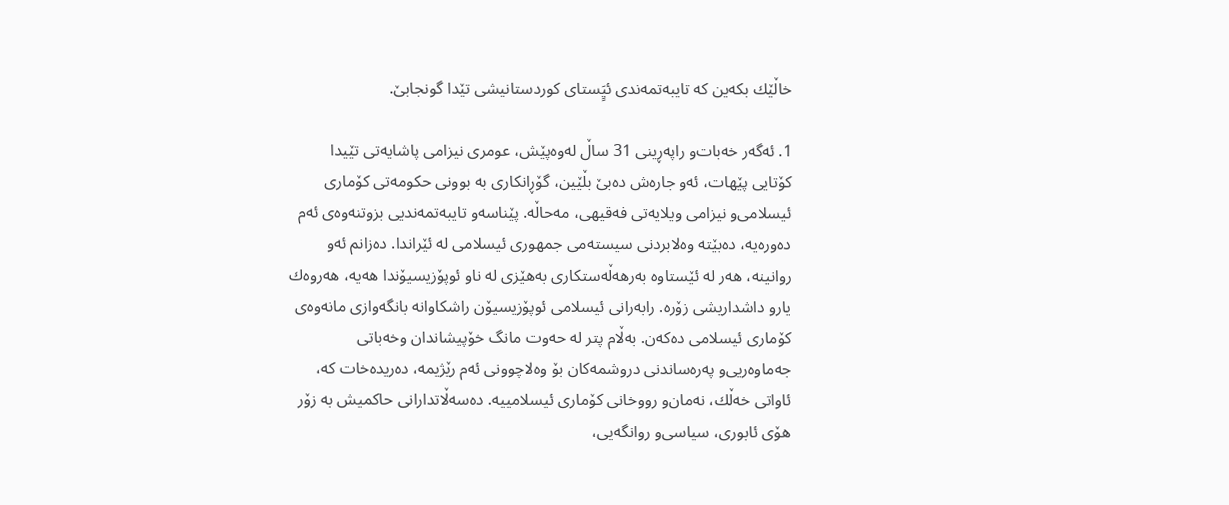خاڵێك بكه‌ین كه‌ تایبه‌تمه‌ندی‌ ئیٍَستای‌ كوردستانیشی‌ تێدا گونجابێ‌.

1. ئه‌گه‌ر خه‌بات‌و راپه‌ڕینی‌ 31 ساڵ له‌وه‌پێش، عومری‌ نیزامی‌ پاشایه‌تی‌ تێیدا كۆتایی‌ پێهات، ئه‌و جاره‌ش ده‌بێ‌ بڵێین، گۆڕانكاری‌ به‌ بوونی‌ حكومه‌تی‌ كۆماری‌ ئیسلامی‌‌و نیزامی‌ ویلایه‌تی‌ فه‌قیهی‌، مه‌حاڵه‌. پێناسه‌‌و تایبه‌تمه‌ندیی‌ بزوتنه‌وه‌ی‌ ئه‌م ده‌وره‌یه‌، ده‌بێته‌ وه‌لابردنی‌ سیسته‌می‌ جمهوری‌ ئیسلامی‌ له‌ ئێراندا. ده‌زانم ئه‌و روانینه‌، هه‌ر له‌ ئێستاوه‌ به‌رهه‌ڵه‌ستكاری‌ به‌هێزی‌ له‌ ناو ئوپۆزیسیۆندا هه‌یه‌، هه‌روه‌ك یار‌و داشداریشی‌ زۆره‌. رابه‌رانی‌ ئیسلامی‌ ئوپۆزیسیۆن راشكاوانه‌ بانگه‌وازی‌ مانه‌وه‌ی‌ كۆماری‌ ئیسلامی‌ ده‌كه‌ن. به‌ڵام پتر له‌ حه‌وت مانگ خۆپیشاندان وخه‌باتی‌ جه‌ماوه‌ریی‌‌و په‌ره‌ساندنی‌ دروشمه‌كان بۆ وه‌لاچوونی‌ ئه‌م رێژیمه‌، ده‌ریده‌خات كه‌، ئاواتی‌ خه‌ڵك، نه‌مان‌و رووخانی‌ كۆماری‌ ئیسلامییه‌. ده‌سه‌ڵاتدارانی‌ حاكمیش به‌ زۆر هۆی‌ ئابوری‌، سیاسی‌‌و روانگه‌یی‌،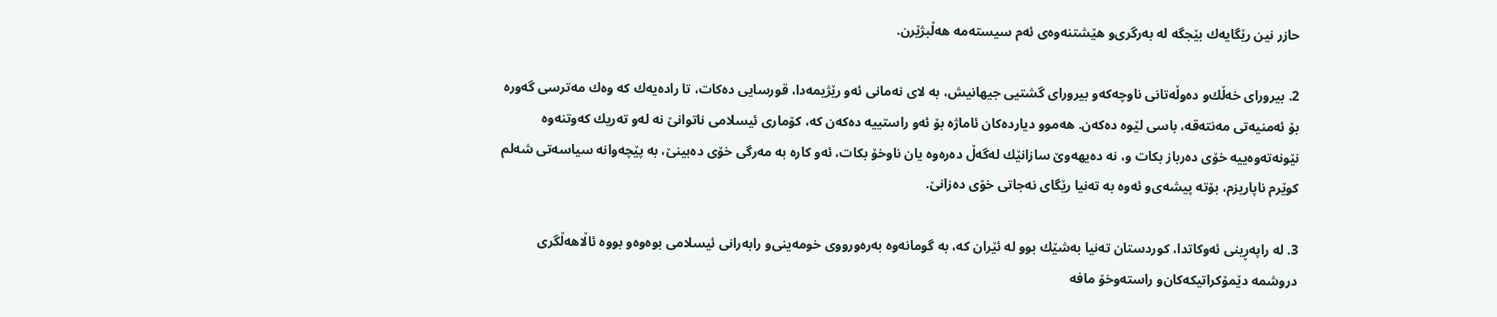حازر نین رێگایه‌ك بێجگه‌ له‌ به‌رگری‌‌و هێشتنه‌وه‌ی‌ ئه‌م سیسته‌مه‌ هه‌ڵبژێرن.

2. بیرورای‌ خه‌ڵك‌و ده‌وڵه‌تانی‌ ناوچه‌كه‌‌و بیرورای‌ گشتیی‌ جیهانیش، به‌ لای‌ نه‌مانی‌ ئه‌و رێژیمه‌دا، قورسایی‌ ده‌كات، تا راده‌یه‌ك كه‌ وه‌ك مه‌ترسی‌ گه‌وره‌ بۆ ئه‌منیه‌تی‌ مه‌نته‌قه‌، باسی‌ لێوه‌ ده‌كه‌ن. هه‌موو دیارده‌كان ئاماژه‌ بۆ ئه‌و راستییه‌ ده‌كه‌ن كه‌، كۆماری‌ ئیسلامی‌ ناتوانێ‌ نه‌ له‌و ته‌ریك كه‌وتنه‌وه‌ نێونه‌ته‌وه‌ییه‌ خۆی‌ ده‌رباز بكات و، نه‌ ده‌یهه‌وێ‌ سازانێك له‌گه‌ڵ ده‌ره‌وه‌ یان ناوخۆ بكات، ئه‌و كاره‌ به‌ مه‌رگی‌ خۆی‌ ده‌بینێ‌، به‌ پێچه‌وانه‌ سیاسه‌تی‌ شه‌لم كوێرم ناپاریزم، بۆته‌ پیشه‌ی‌‌و ئه‌وه‌ به‌ ته‌نیا رێگای‌ نه‌جاتی‌ خۆی‌ ده‌زانێ‌.

3. له‌ راپه‌ڕینی‌ ئه‌وكاتدا، كوردستان ته‌نیا به‌شێك بوو له‌ ئێران كه‌، به‌ گومانه‌وه‌ به‌ره‌ورووی‌ خومه‌ینی‌‌و رابه‌رانی‌ ئیسلامی‌ بوه‌وه‌‌و بووه‌ ئاڵاهه‌ڵگری‌ دروشمه‌ دێمۆكراتیكه‌كان‌و راسته‌وخۆ مافه‌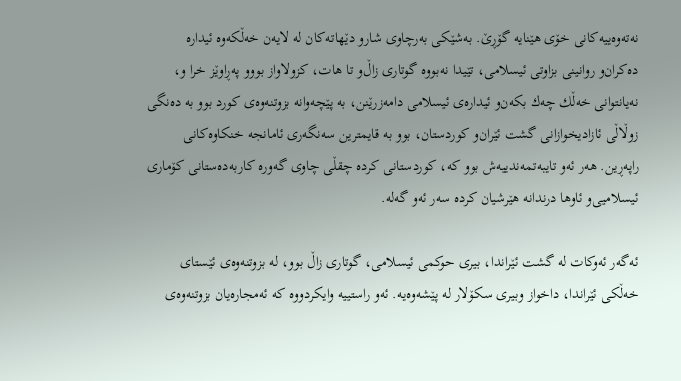نه‌ته‌وه‌ییه‌كانی‌ خۆی‌ هێنایه‌ گۆڕێ‌. به‌شێكی‌ به‌رچاوی‌ شار‌و دێهاته‌كان له‌ لایه‌ن خه‌ڵكه‌وه‌ ئیداره‌ ده‌كران‌و روانینی‌ بزاوتی‌ ئیسلامی‌، تێیدا نه‌بووه‌ گوتاری‌ زاڵ‌و تا هات، كزولاواز بوو‌و په‌ڕاوێز خرا و، نه‌یانتوانی‌ خه‌ڵك چه‌ك بكه‌ن‌و ئیداره‌ی‌ ئیسلامی‌ دامه‌زرێنن، به‌ پێچه‌وانه‌ بزوتنه‌وه‌ی‌ كورد بوو به‌ ده‌نگی‌ زوڵاڵی‌ ئازادیخوازانی‌ گشت ئێران‌و كوردستان، بوو به‌ قایمترین سه‌نگه‌ری‌ ئامانجه‌ خنكاوه‌كانی‌ راپه‌ڕین. هه‌ر ئه‌و تایبه‌تمه‌ندییه‌ش بوو كه‌، كوردستانی‌ كرده‌ چقڵی‌ چاوی‌ گه‌وره‌ كاربه‌ده‌ستانی‌ كۆماری‌ ئیسلامیی‌‌و ئاوها درندانه‌ هێرشیان كرده‌ سه‌ر ئه‌و گه‌له‌.

ئه‌گه‌ر ئه‌وكات له‌ گشت ئێراندا، بیری‌ حوكمی‌ ئیسلامی‌، گوتاری‌ زاڵ بوو، له‌ بزوتنه‌وه‌ی‌ ئێستای‌ خه‌ڵكی‌ ئێراندا، داخواز وبیری‌ سكۆلار له‌ پێشه‌وه‌یه‌. ئه‌و راستییه‌ وایكردووه‌ كه‌ ئه‌مجاره‌یان بزوتنه‌وه‌ی‌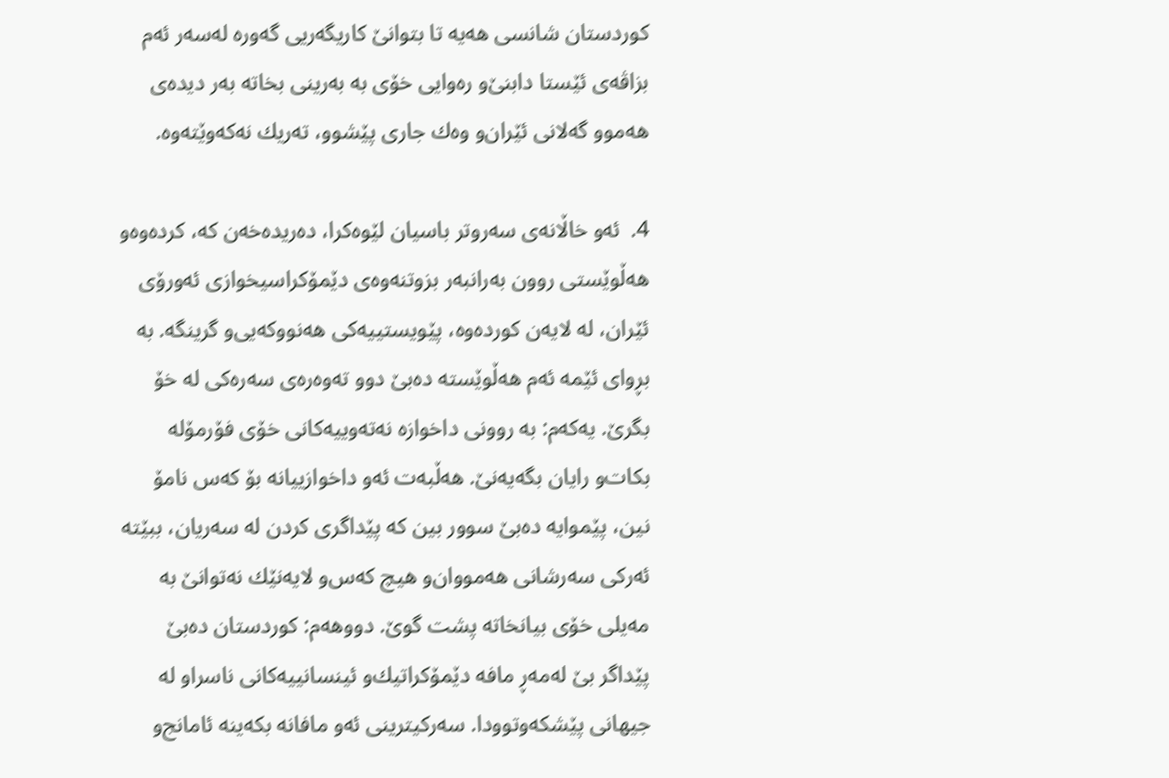كوردستان شانسی‌ هه‌یه‌ تا بتوانێ‌ كاریگه‌ریی‌ گه‌وره‌ له‌سه‌ر ئه‌م بزاڤه‌ی‌ ئێستا دابنێ‌‌و ره‌وایی‌ خۆی‌ به‌ به‌رینی‌ بخاته‌ به‌ر دیده‌ی‌ هه‌موو گه‌لانی‌ ئێران‌و وه‌ك جاری‌ پێشوو، ته‌ریك نه‌كه‌وێته‌وه‌.

4.  ئه‌و خاڵانه‌ی‌ سه‌روتر باسیان لێوه‌كرا، ده‌ریده‌خه‌ن كه‌، كرده‌وه‌‌و هه‌ڵوێستی‌ روون به‌رانبه‌ر بزوتنه‌وه‌ی‌ دێمۆكراسیخوازی‌ ئه‌ورۆی‌ ئێران، له‌ لایه‌ن كورده‌وه‌، پێویستییه‌كی‌ هه‌نووكه‌یی‌‌و گرینگه‌. به‌ بڕوای‌ ئێمه‌ ئه‌م هه‌ڵوێسته‌ ده‌بێ‌ دوو ته‌وه‌ره‌ی‌ سه‌ره‌كی‌ له‌ خۆ بگرێ‌. یه‌كه‌م: به‌ روونی‌ داخوازه‌ نه‌ته‌وییه‌كانی‌ خۆی‌ فۆرمۆله‌ بكات‌و رایان بگه‌یه‌نێ‌. هه‌ڵبه‌ت ئه‌و داخوازییانه‌ بۆ كه‌س نامۆ نین، پێموایه‌ ده‌بێ‌ سوور بین كه پێداگری‌ كردن له‌ سه‌ریان، ببێته‌ ئه‌ركی‌ سه‌رشانی‌ هه‌مووان‌و هیچ كه‌س‌و لایه‌نێك نه‌توانێ‌ به‌ مه‌یلی‌ خۆی‌ بیانخاته‌ پشت گوێ‌. دووهه‌م: كوردستان ده‌بێ‌ پێداگر بێ‌ له‌مه‌ڕ مافه‌ دێمۆكراتیك‌و ئینسانییه‌كانی‌ ناسراو له‌ جیهانی‌ پێشكه‌وتوودا. سه‌ركیترینی‌ ئه‌و مافانه‌ بكه‌ینه‌ ئامانج‌و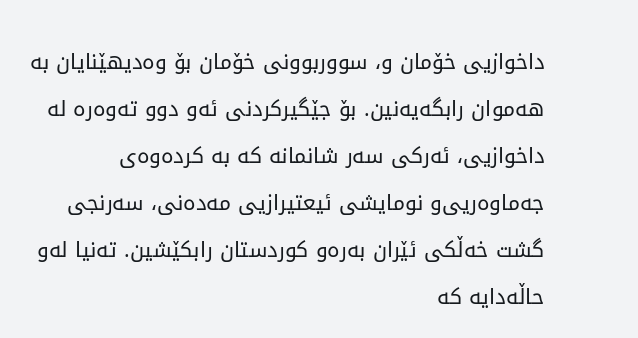داخوازیی‌ خۆمان و، سووربوونی‌ خۆمان بۆ وه‌دیهێنایان به‌ هه‌موان رابگه‌یه‌نین. بۆ جێگیركردنی‌ ئه‌و دوو ته‌وه‌ره‌ له‌ داخوازیی‌، ئه‌ركی‌ سه‌ر شانمانه‌ كه‌ به‌ كرده‌وه‌ی‌ جه‌ماوه‌ریی‌‌و نومایشی‌ ئیعتیرازیی‌ مه‌ده‌نی‌، سه‌رنجی‌ گشت خه‌ڵكی‌ ئێران به‌ره‌و كوردستان رابكێشین. ته‌نیا له‌و حاڵه‌دایه‌ كه‌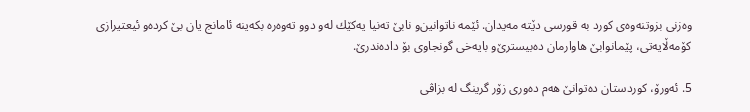وه‌زنی‌ بزوتنه‌وه‌ی‌ كورد به‌ قورسی‌ دێته‌ مه‌یدان. ئێمه‌ ناتوانین‌و نابێ‌ ته‌نیا یه‌كێك له‌و دوو ته‌وه‌ره‌ بكه‌ینه‌ ئامانج یان بێ‌ كرده‌‌و ئیعتیرازی‌ كۆمه‌ڵایه‌تی‌، پێمانوابێ‌ هاوارمان ده‌بیسترێ‌‌و بایه‌خی‌ گونجاوی‌ بۆ داده‌ندرێ‌.

5. ئه‌ورۆ، كوردستان ده‌توانێ‌ هه‌م ده‌وری‌ زۆر گرینگ له‌ بزاڤی‌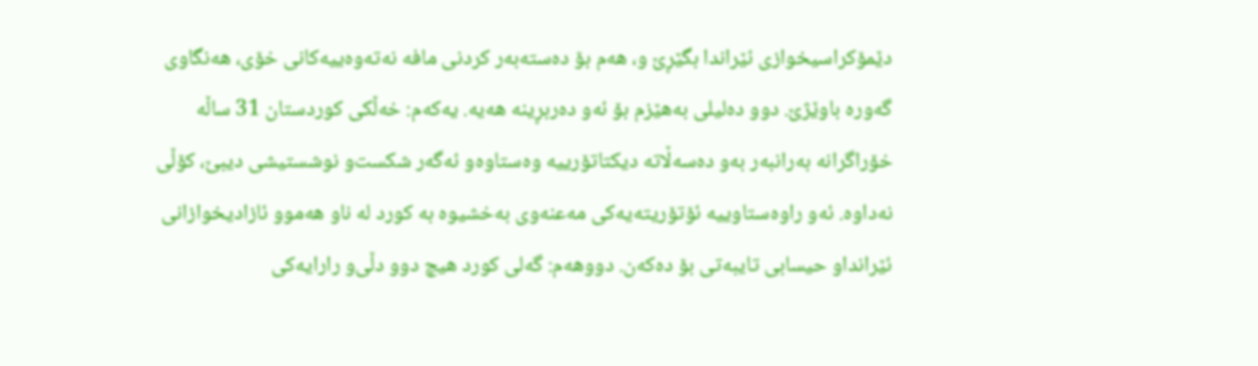دێمۆكراسیخوازی‌ ئێراندا بگێڕێ‌ و، هه‌م بۆ ده‌سته‌به‌ر كردنی‌ مافه‌ نه‌ته‌وه‌ییه‌كانی‌ خۆی‌، هه‌نگاوی‌ گه‌وره‌ باوێژێ‌. دوو ده‌لیلی‌ به‌هێزم بۆ ئه‌و ده‌ربڕینه‌ هه‌یه‌. یه‌كه‌م: خه‌ڵكی‌ كوردستان 31 ساڵه‌ خۆراگرانه‌ به‌رانبه‌ر به‌و ده‌سه‌ڵاته‌ دیكتاتۆرییه‌ وه‌ستاوه‌‌و ئه‌گه‌ر شكست‌و نوشستیشی‌ دیبێ‌، كۆڵی‌ نه‌داوه‌. ئه‌و راوه‌ستاوییه‌ ئۆتۆریته‌یه‌كی‌ مه‌عنه‌وی‌ به‌خشیوه‌ به‌ كورد له‌ ناو هه‌موو ئازادیخوازانی‌ ئێراندا‌و حیسابی‌ تایبه‌تی‌ بۆ ده‌كه‌ن. دووهه‌م: گه‌لی‌ كورد هیچ دوو دڵی‌‌و رارایه‌كی‌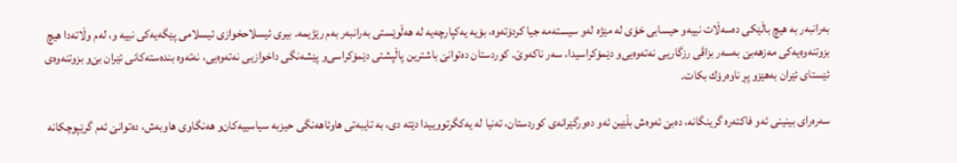به‌رانبه‌ر به‌ هیچ باڵێكی‌ ده‌سه‌ڵات نییه‌‌و حیسابی‌ خۆی‌ له‌ مێژه‌ له‌و سیسته‌مه‌ جیا كردۆته‌وه‌، بۆیه‌ یه‌كپارچه‌یه‌ له‌ هه‌ڵوێستی‌ به‌رانبه‌ر به‌م رێژیمه‌. بیری‌ ئیسلاحخوازی‌ ئیسلامی‌ پێگه‌یه‌كی‌ نییه‌ و، له‌م وڵاته‌دا هیچ بزوتنه‌وه‌یه‌كی‌ مه‌زهه‌بێ‌ به‌سه‌ر بزاڤی‌ رزگاریی‌ نه‌ته‌وه‌یی‌‌و دێمۆكراسیدا، سه‌ر ناكه‌وێ‌. كوردستان ده‌توانێ‌ باشترین پاڵپشتی‌ دێمۆكراسی‌‌و پێشه‌نگی‌ داخوازیی‌ نه‌ته‌وه‌یی‌، نه‌ته‌وه‌ بنده‌سته‌كانی‌ ئێران بێ‌‌و بزوتنه‌وه‌ی‌ ئێستای‌ ئێران به‌هێز‌و پڕ ناوه‌رۆك بكات.

سه‌ره‌رای‌ بینینی‌ ئه‌و فاكته‌ره‌ گرینگانه‌، ده‌بێ‌ ئه‌وه‌ش بڵێین ئه‌و ده‌ورگێرانه‌ی‌ كوردستان، ته‌نیا له‌ یه‌كگرتووییدا دێته‌ دی‌، به‌ تایبه‌تی‌ هاوئاهه‌نگی‌ حیزبه‌ سیاسییه‌كان‌و هه‌نگاوی‌ هاوبه‌ش، ده‌توانێ‌ ئه‌م گرێپوچكانه‌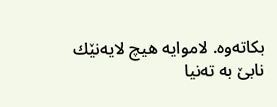بكاته‌وه‌. لاموایه‌ هیچ لایه‌نێك نابێ‌ به‌ ته‌نیا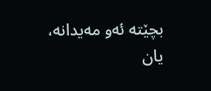بچێته‌ ئه‌و مه‌یدانه‌، یان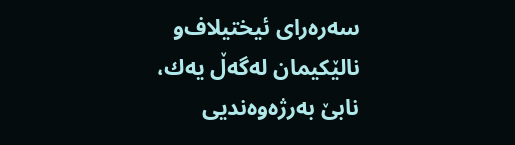سه‌ره‌رای‌ ئیختیلاف‌و نالێكیمان له‌گه‌ڵ یه‌ك، نابێ‌ به‌رژه‌وه‌ندیی‌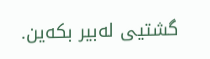گشتیی‌ له‌بیر بكه‌ین.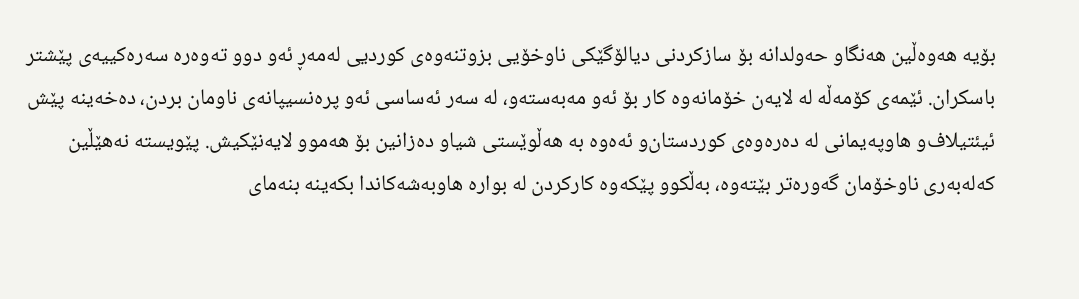بۆیه‌ هه‌وه‌ڵین هه‌نگاو حه‌ولدانه‌ بۆ سازكردنی‌ دیالۆگێكی‌ ناوخۆیی‌ بزوتنه‌وه‌ی‌ كوردیی‌ له‌مه‌ڕ ئه‌و دوو ته‌وه‌ره‌ سه‌ره‌كییه‌ی‌ پێشتر باسكران. ئێمه‌ی‌ كۆمه‌ڵه‌ له‌ لایه‌ن خۆمانه‌وه‌ كار بۆ ئه‌و مه‌به‌سته‌و، له‌ سه‌ر ئه‌ساسی‌ ئه‌و پره‌نسیپانه‌ی‌ ناومان بردن، ده‌خه‌ینه‌ پێش ئیئتیلاف‌و هاوپه‌یمانی‌ له‌ ده‌ره‌وه‌ی‌ كوردستان‌و ئه‌ه‌وه‌ به‌ هه‌ڵوێستی‌ شیاو ده‌زانین بۆ هه‌موو لایه‌نێكیش. پێویسته‌ نه‌هێڵین كه‌له‌به‌ری‌ ناوخۆمان گه‌وره‌تر بێته‌وه‌، به‌ڵكوو پێكه‌وه‌ كاركردن له‌ بواره‌ هاوبه‌شه‌كاندا بكه‌ینه‌ بنه‌مای‌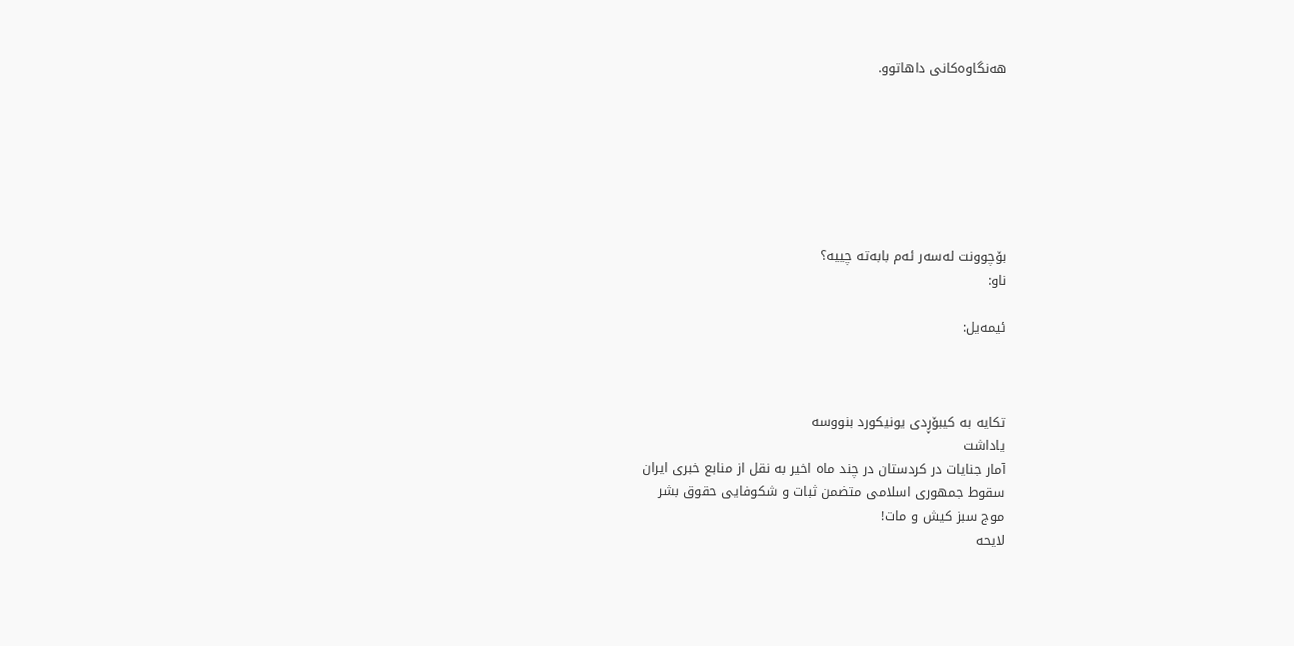هه‌نگاوه‌كانی‌ داهاتوو.







بۆچوونت له‌سه‌ر ئه‌م بابه‌ته‌ چییه‌؟
ناو:

ئیمه‌یل:



تکایه‌ به‌ کیبۆڕدی یونیکورد بنووسه
یاداشت
آمار جنایات در کردستان در چند ماه‌ اخیر به‌ نقل از منابع خبری ایران
سقوط جمهوری اسلامی متضمن ثبات و شکوفایی حقوق بشر
موج سبز کیش و مات!
لایحه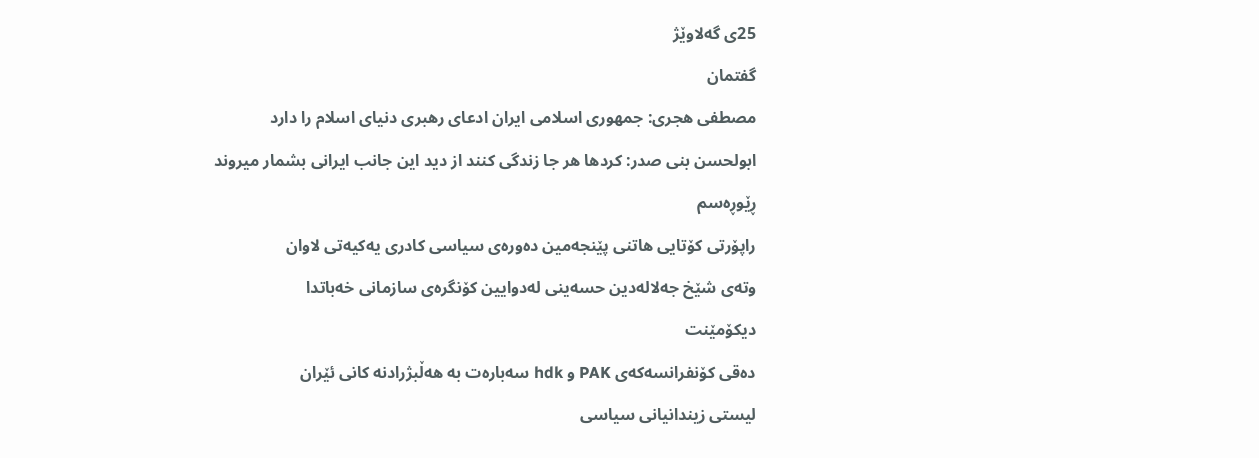25ی گه‌لاوێژ
گفتمان
مصطفی هجری: جمهوری اسلامی ایران ادعای رهبری دنیای اسلام را دارد
ابولحسن بنی صدر: کردها هر جا زندگی کنند از دید این جانب ایرانی بشمار میروند
ڕێوڕه‌سم
راپۆرتی كۆتایی هاتنی پێنجه‌مین ده‌وره‌ی سیاسی كادری یه‌كیه‌تی لاوان
وته‌ی شێخ جه‌لاله‌دین حسه‌ینی له‌دوایین كۆنگره‌ی‌ سازمانی‌ خه‌باتدا
دیکۆمێنت
ده‌قی کۆنفرانسه‌که‌ی PAK و hdk سه‌باره‌ت به‌ هه‌ڵبژرادنه كانى‌ ئێران
ليستى زيندانيانى سياسى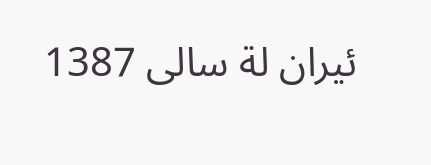ئيران لة سالى 1387